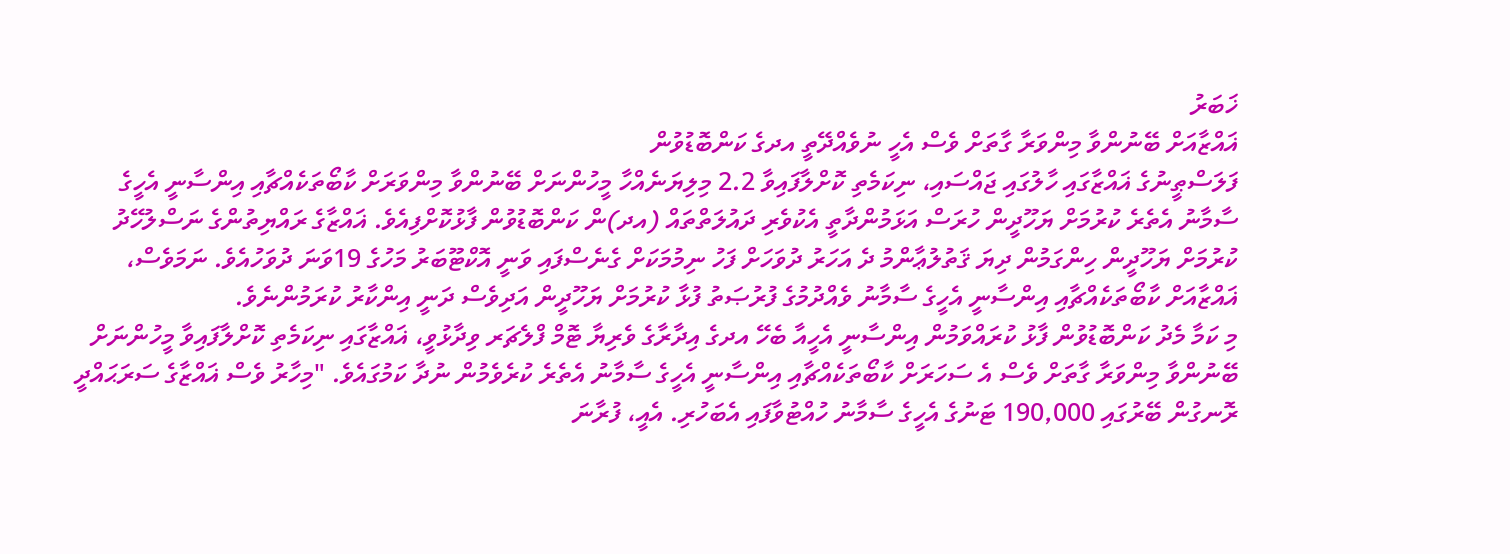ޚަބަރު
ޣައްޒާއަށް ބޭނުންވާ މިންވަރާ ގާތަށް ވެސް އެހީ ނުވެއްދޭތީ އދގެ ކަންބޮޑުވުން
ފަލަސްޠީނުގެ ޣައްޒާގައި ހާލުގައި ޖައްސައި، ނިކަމެތި ކޮށްލާފައިވާ 2.2 މިލިޔަނެއްހާ މީހުންނަށް ބޭނުންވާ މިންވަރަށް ކާބޯތަކެއްޗާއި އިންސާނީ އެހީގެ ސާމާނު އެތެރެ ކުރުމަށް ޔަހޫދީން ހުރަސް އަޅަމުންދާތީ އެކުވެރި ދައުލަތްތައް (އދ)ން ކަންބޮޑުވުން ފާޅުކޮށްފިއެވެ. ޣައްޒާގެ ރައްޔިތުންގެ ނަސްލުހޭދު ކުރުމަށް ޔަހޫދީން ހިންގަމުން ދިޔަ ޤަތުލުޢާންމު ދެ އަހަރު ދުވަހަށް ފަހު ނިމުމަކަށް ގެނެސްފައި ވަނީ އޮކްޓޫބަރު މަހުގެ 19ވަނަ ދުވަހުއެވެ. ނަމަވެސް، ޣައްޒާއަށް ކާބޯތަކެއްޗާއި އިންސާނީ އެހީގެ ސާމާނު ވެއްދުމުގެ ފުރުޞަތު ފުޅާ ކުރުމަށް ޔަހޫދީން އަދިވެސް ދަނީ އިންކާރު ކުރަމުންނެވެ.
މި ކަމާ މެދު ކަންބޮޑުވުން ފާޅު ކުރައްވަމުން އިންސާނީ އެހީއާ ބެހޭ އދގެ އިދާރާގެ ވެރިޔާ ޓޮމް ފްލެޗަރ ވިދާޅުވީ، ޣައްޒާގައި ނިކަމެތި ކޮށްލާފައިވާ މީހުންނަށް ބޭނުންވާ މިންވަރާ ގާތަށް ވެސް އެ ސަހަރަށް ކާބޯތަކެއްޗާއި އިންސާނީ އެހީގެ ސާމާނު އެތެރެ ކުރެވެމުން ނުދާ ކަމުގައެވެ. "މިހާރު ވެސް ޣައްޒާގެ ސަރަޙައްދީ ރޮނގުން ބޭރުގައި 190,000 ޓަނުގެ އެހީގެ ސާމާނު ހުއްޓުވާފައި އެބަހުރި. އެއީ، ފުރާނަ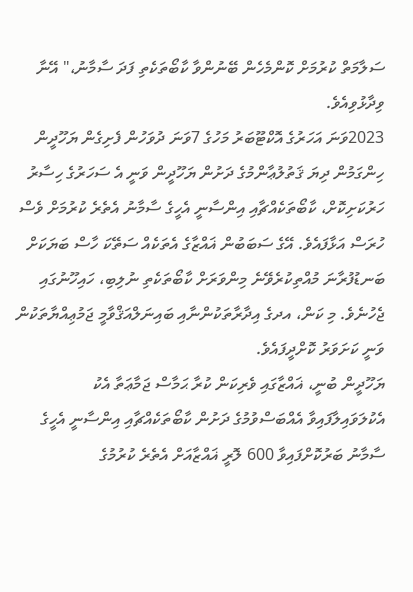ސަލާމަތް ކުރުމަށް ކޮންމެހެން ބޭނުންވާ ކާބޯތަކެތި ފަދަ ސާމާނު،" އޭނާ ވިދާޅުވިއެވެ.
2023ވަނަ އަހަރުގެ އޮކްޓޫބަރު މަހުގެ 7ވަނަ ދުވަހުން ފެށިގެން ޔަހޫދީން ހިންގަމުން ދިޔަ ޤަތުލުޢާންމުގެ ދަށުން ޔަހޫދީން ވަނީ އެ ސަހަރުގެ ހިސާރު ހަރުކަށިކޮށް، ކާބޯތަކެއްޗާއި އިންސާނީ އެހީގެ ސާމާނު އެތެރެ ކުރުމަށް ވެސް ހުރަސް އަޅާފައެވެ. އޭގެ ސަބަބުން ޣައްޒާގެ އެތަކެއް ސަތޭކަ ހާސް ބަޔަކަށް ބަނޑުފުރާނަ މުއްތިކުރެވޭނެ މިންވަރަށް ކާބޯތަކެތި ނުލިބި، ހައިހޫނުގައި ޖެހުނެވެ. މި ކަން، އދގެ އިދާރާތަކުންނާއި ބައިނަލްއަޤްވާމީ ޖަމުޢިއްޔާތަކުން ވަނީ ކަށަވަރު ކޮށްދީފައެވެ.
ޔަހޫދީން ބުނީ، ޣައްޒާގައި ވެރިކަން ކުރާ ޙަމާސް ޖަމާޢަތާ އެކު އެކުލަވައިލާފައިވާ އެއްބަސްވުމުގެ ދަށުން ކާބޯތަކެއްޗާއި އިންސާނީ އެހީގެ ސާމާނު ބަރުކޮށްފައިވާ 600 ލޮރީ ޣައްޒާއަށް އެތެރެ ކުރުމުގެ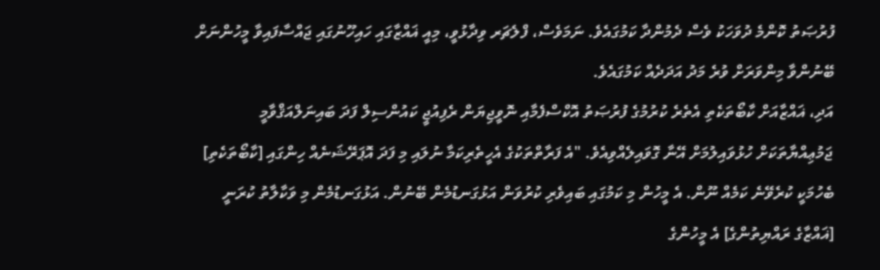ފުރުޞަތު ކޮންމެ ދުވަހަކު ވެސް ދެމުންދާ ކަމުގައެވެ. ނަމަވެސް، ފްލެޗަރ ވިދާޅުވީ، މިއީ ޣައްޒާގައި ހައިހޫނުގައި ޖައްސާފައިވާ މީހުންނަށް ބޭނުންވާ މިންވަރަށް ވުރެ މަދު އަދަދެއް ކަމުގައެވެ.
އަދި، ޣައްޒާއަށް ކާބޯތަކެތި އެތެރެ ކުރުމުގެ ފުރުޞަތު އޮކްސްފެމާއި ނޮވީޖިޔަން ރެފިއުޖީ ކައުންސިލް ފަދަ ބައިނަލްއަޤްވާމީ ޖަމުޢިއްޔާތަކަށް ހުޅުވައިލުމަށް އޭނާ ގޮވައިލެއްވިއެވެ. "އެ ފަރާތްތަކުގެ އެހީތެރިކަމާ ނުލައި މި ފަދަ އޮޕަރޭޝަނެއް ހިންގައި [ކާބޯތަކެތި] ބެހުމަކީ ކުރެވޭނެ ކަމެއް ނޫން. އެ މީހުން މި ކަމުގައި ބައިވެރި ކުރުވަން އަޅުގަނޑުމެން ބޭނުން. އަޅުގަނޑުމެން މި ވަކާލާތު ކުރަނީ [ޣައްޒާގެ ރައްޔިތުންގެ] އެ މީހުންގެ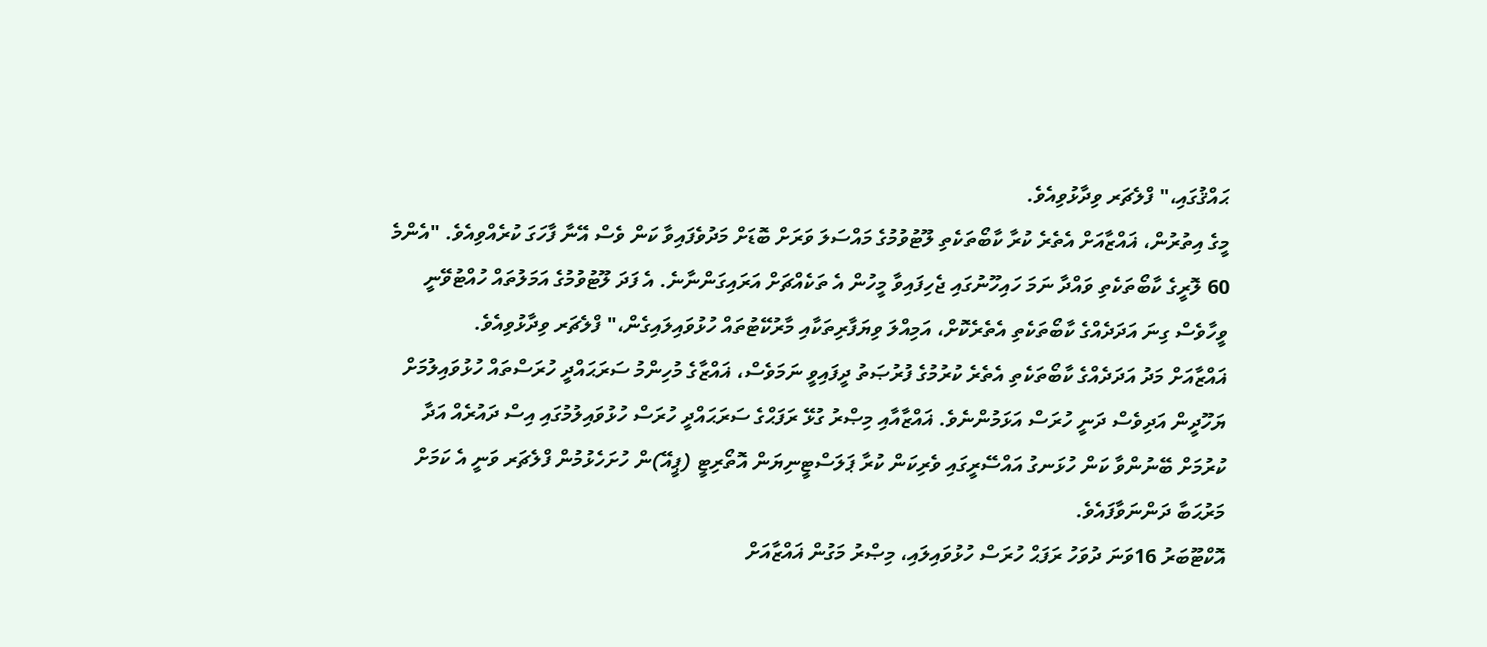ޙައްޤުގައި،" ފްލެޗަރ ވިދާޅުވިއެވެ.
މީގެ އިތުރުން، ޣައްޒާއަށް އެތެރެ ކުރާ ކާބޯތަކެތި ލޫޓުވުމުގެ މައްސަލަ ވަރަށް ބޮޑަށް މަދުވެފައިވާ ކަން ވެސް އޭނާ ފާހަގަ ކުރެއްވިއެވެ. "އެންމެ 60 ލޮރީގެ ކާބޯތަކެތި ވައްދާ ނަމަ ހައިހޫނުގައި ޖެހިފައިވާ މީހުން އެ ތަކެއްޗަށް އަރައިގަންނާނެ. އެ ފަދަ ލޫޓުވުމުގެ އަމަލުތައް ހުއްޓުވޭނީ ވީހާވެސް ގިނަ އަދަދެއްގެ ކާބޯތަކެތި އެތެރެކޮށް، އަމިއްލަ ވިޔަފާރިތަކާއި މާރުކޭޓުތައް ހުޅުވައިލައިގެން،" ފްލެޗަރ ވިދާޅުވިއެވެ.
ޣައްޒާއަށް މަދު އަދަދެއްގެ ކާބޯތަކެތި އެތެރެ ކުރުމުގެ ފުރުޞަތު ދީފައިވީ ނަމަވެސް، ޣައްޒާގެ މުހިންމު ސަރަޙައްދީ ހުރަސްތައް ހުޅުވައިލުމަށް ޔަހޫދީން އަދިވެސް ދަނީ ހުރަސް އަޅަމުންނެވެ. ޣައްޒާއާއި މިޞްރު ގުޅޭ ރަފަޙްގެ ސަރަޙައްދީ ހުރަސް ހުޅުވައިލުމުގައި އިސް ދައުރެއް އަދާ ކުރުމަށް ބޭނުންވާ ކަން ހުޅަނގު އައްސޭރީގައި ވެރިކަން ކުރާ ޕަލަސްޓީނިޔަން އޮތޯރިޓީ (ޕީއޭ)ން ހުށަހެޅުމުން ފްލެޗަރ ވަނީ އެ ކަމަށް މަރުޙަބާ ދަންނަވާފައެވެ.
އޮކްޓޫބަރު 16ވަނަ ދުވަހު ރަފަޙް ހުރަސް ހުޅުވައިލައި، މިޞްރު މަގުން ޣައްޒާއަށް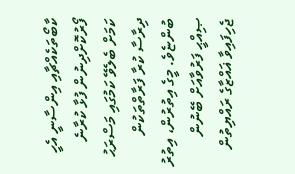ކާބޯތަކެއްޗާއި އިންސާނީ އެހީ ފޯރުކޮށްދިނުން ފުޅާ ކުރާނެ ކަމަށް ބެލެވޭ ކަމުގައި މަސްރަޙު ދިރާސާ ކުރާ ފަރާތްތަކުން ބުންޏެވެ. މީގެ އިތުރުން، އިތުރު ޞިއްޙީ ފަރުވާއަށް ބޭނުން ޖެހިފައިވާ ޣައްޒާގެ ރައްޔިތުން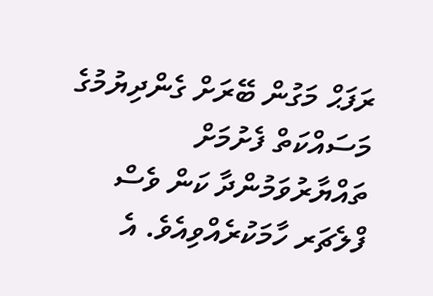ރަފަޙް މަގުން ބޭރަށް ގެންދިޔުމުގެ މަސައްކަތް ފެށުމަށް ތައްޔާރުވަމުންދާ ކަން ވެސް ފްލެޗަރ ހާމަކުރެއްވިއެވެ. އެ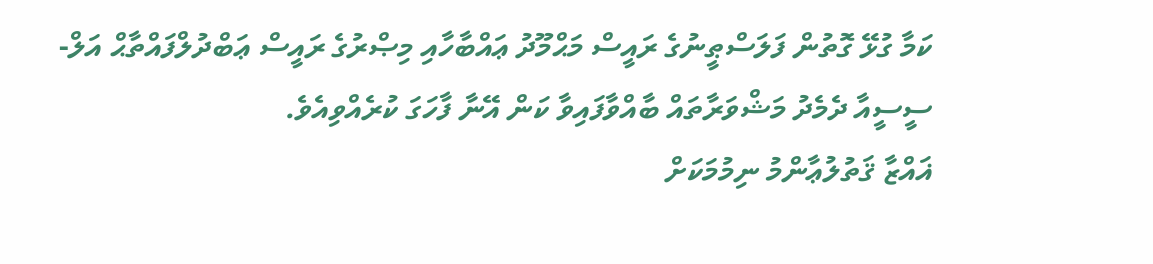ކަމާ ގުޅޭ ގޮތުން ފަލަސްޠީނުގެ ރައީސް މަޙްމޫދު ޢައްބާހާއި މިޞްރުގެ ރައީސް ޢަބްދުލްފައްތާޙް އަލް-ސީސީއާ ދެމެދު މަޝްވަރާތައް ބާއްވާފައިވާ ކަން އޭނާ ފާހަގަ ކުރެއްވިއެވެ.
ޣައްޒާ ޤަތުލުޢާންމު ނިމުމަކަށް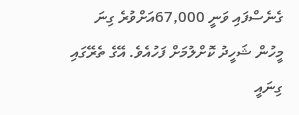ގެނެސްފައި ވަނީ 67,000އަށްވުރެ ގިނަ މީހުން ޝަހީދު ކޮށްލުމަށް ފަހުއެވެ. އޭގެ ތެރޭގައި ގިނައީ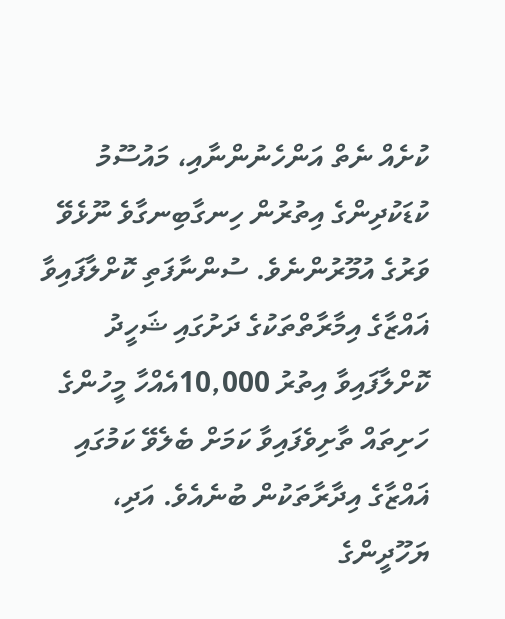ކުށެއް ނެތް އަންހެނުންނާއި، މައުސޫމު ކުޑަކުދިންގެ އިތުރުން ހިނގާބިނގާވެ ނޫޅެވޭ ވަރުގެ އުމޫރުންނެވެ. ސުންނާފަތި ކޮށްލާފައިވާ ޣައްޒާގެ އިމާރާތްތަކުގެ ދަށުގައި ޝަހީދު ކޮށްލާފައިވާ އިތުރު 10,000އެއްހާ މީހުންގެ ހަށިތައް ތާށިވެފައިވާ ކަމަށް ބެލެވޭ ކަމުގައި ޣައްޒާގެ އިދާރާތަކުން ބުނެއެވެ. އަދި، ޔަހޫދީންގެ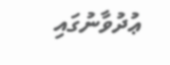ޢުދުވާނުގައި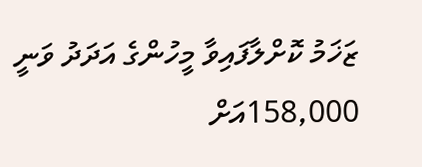ޒަޚަމު ކޮށްލާފައިވާ މީހުންގެ އަދަދު ވަނީ 158,000އަށް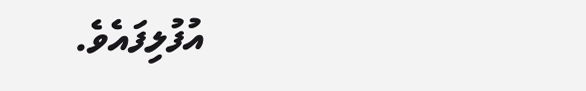އުފުލިފައެވެ.